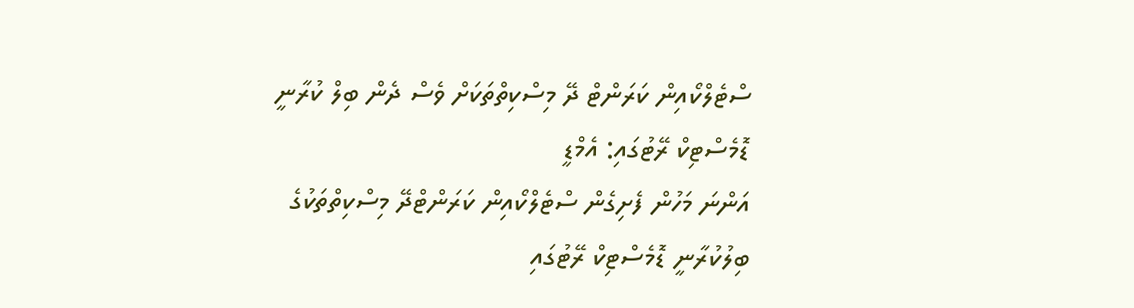ސްޓެލްކޯއިން ކަރަންޓް ދޭ މިސްކިތްތަކަށް ވެސް ދެން ބިލް ކުރާނީ ޑޮމެސްޓިކް ރޭޓުގައި: އެމްޑީ
އަންނަ މަހުން ފެށިގެން ސްޓެލްކޯއިން ކަރަންޓްދޭ މިސްކިތްތަކުގެ ބިލުކުރާނީ ޑޮމެސްޓިކް ރޭޓުގައި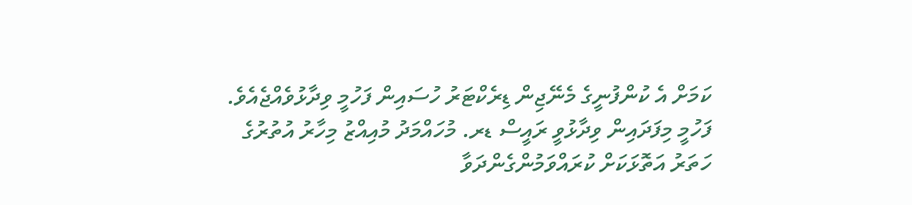ކަމަށް އެ ކުންފުނީގެ މެނޭޖިން ޑިރެކްޓަރު ހުސައިން ފަހުމީ ވިދާޅުވެއްޖެއެވެ.
ފަހުމީ މިފަދައިން ވިދާޅުވީ ރައީސް ޑރ. މުހައްމަދު މުއިއްޒު މިހާރު އުތުރުގެ ހަތަރު އަތޮޅަކަށް ކުރައްވަމުންގެންދަވާ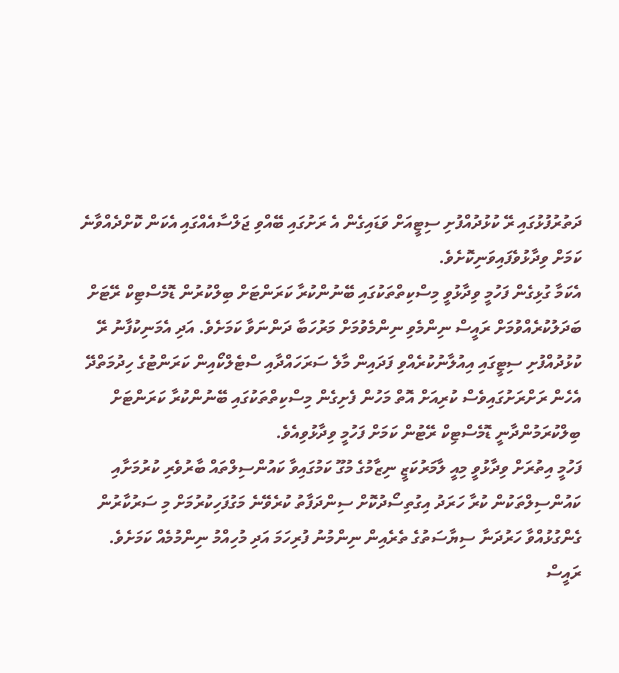ދަތުރުފުޅުގައި ރޭ ކުޅުދުއްފުށި ސިޓީއަށް ވަޑައިގެން އެ ރަށުގައި ބޭއްވި ޖަލްސާއެއްގައި އެކަން ކޮށްދެއްވާނެ ކަމަށް ވިދާޅުވެފައިވަނިކޮށެވެ.
އެކަމާ ގުޅިގެން ފަހުމީ ވިދާޅުވީ މިސްކިތްތަކުގައި ބޭނުންކުރާ ކަރަންޓަށް ބިލްކުރުން ޑޮމެސްޓިކް ރޭޓަށް ބަދަލުކުރެއްވުމަށް ރައީސް ނިންމެވި ނިންމެވުމަށް މަރުހަބާ ދަންނަވާ ކަމަށެވެ. އަދި އެމަނިކުފާނު ރޭ ކުޅުދުއްފުށި ސިޓީގައި އިއުލާނުކުރެއްވި ފަދައިން މާލެ ސަރަހައްދާއި ސްޓެލްކޯއިން ކަރަންޓުގެ ހިދުމަތްދޭ އެހެން ރަށްރަށުގައިވެސް ކުރިއަށް އޮތް މަހުން ފެށިގެން މިސްކިތްތަކުގައި ބޭނުންކުރާ ކަރަންޓަށް ބިލްކުރަމުންދާނީ ޑޮމެސްޓިކް ރޭޓުން ކަމަށް ފަހުމީ ވިދާޅުވިއެވެ.
ފަހުމީ އިތުރަށް ވިދާޅުވީ މިއީ ލާމަރުކަޒީ ނިޒާމުގެ މުގޫ ކަމުގައިވާ ކައުންސިލްތައް ބާރުވެރި ކުރުމަށާއި ކައުންސިލްތަކުން ކުރާ ހަރަދު އިގުތިސޯދުކޮށް ސިންދަފާތު ކުރެވޭނެ މަގުފަހިކުރުމަށް މި ސަރުކާރުން ގެންގުޅުއްވާ ހަރުދަނާ ސިޔާސަތުގެ ތެރެއިން ނިންމުނު ފުރިހަމަ އަދި މުހިއްމު ނިންމުމެއް ކަމަށެވެ.
ރައީސް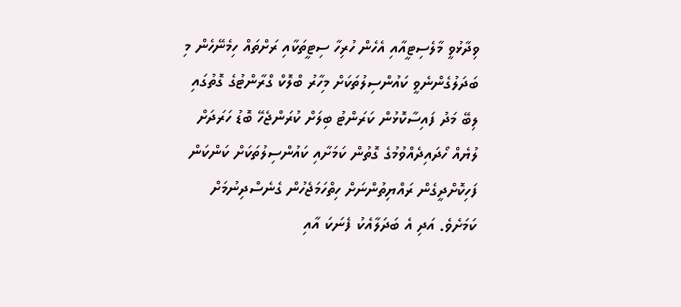ވިދާޅުވީ މާލެސިޓީއާއި އެހެން ހުރިހާ ސިޓީތަކާއި ރަށްތައް ހިމެނޭހެން މި ބަދަލުގެންނެވީ ކައުންސިލުތަކަށް މިހާރު ބްލޮކް ގްރާންޓުގެ ގޮތުގައި ލިބޭ މަދު ފައިސާކޮޅުން ކަރަންޓު ބިލަށް ކުރަންޖެހޭ ބޮޑު ހަރަދަށް ލުޔެއް ހޯދައިދެއްވުމުގެ ގޮތުން ކަމަށާއި ކައުންސިލުތަކަށް ކަންކަން ފަހިކޮށްދީގެން ރައްޔިތުންނަށް ހިތްހަމަޖެހުން ގެނެސްދިނުމަށް ކަމަށެވެ. އަދި އެ ބަދަލާއެކު ފެނަކަ އާއި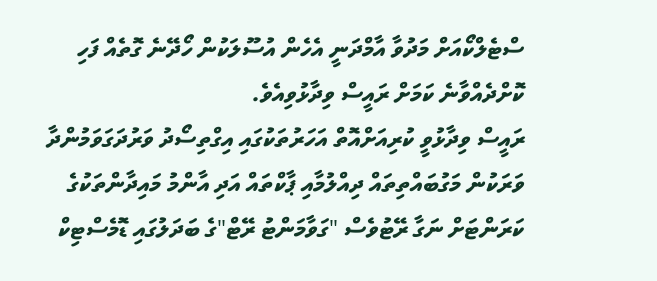ސްޓެލްކޯއަށް މަދުވާ އާމްދަނީ އެހެން އުސޫލަކުން ހޯދޭނެ ގޮތެއް ފަހި ކޮށްދެއްވާނެ ކަމަށް ރައީސް ވިދާޅުވިއެވެ.
ރައީސް ވިދާޅުވީ ކުރިއަށްއޮތް އަހަރުތަކުގައި އިގްތިސޯދު ވަރުދަގަވަމުންދާ ވަރަކުން މަގުބައްތިތައް ދިއްލުމާއި ޕާކްތައް އަދި އާންމު މައިދާންތަކުގެ ކަރަންޓަށް ނަގާ ރޭޓުވެސް "ގަވާމަންޓު ރޭޓް"ގެ ބަދަލުގައި ޑޮމެސްޓިކް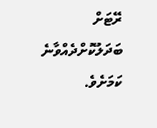ރޭޓަށް ބަދަލުކޮށްދެއްވާނެ ކަމަށެވެ.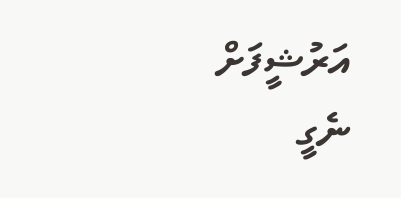އަރުޝީފަށް ނެގީ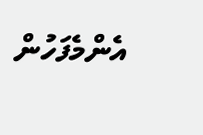އެންމެފަހުން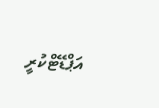އަޕްޑޭޓްކުރީ